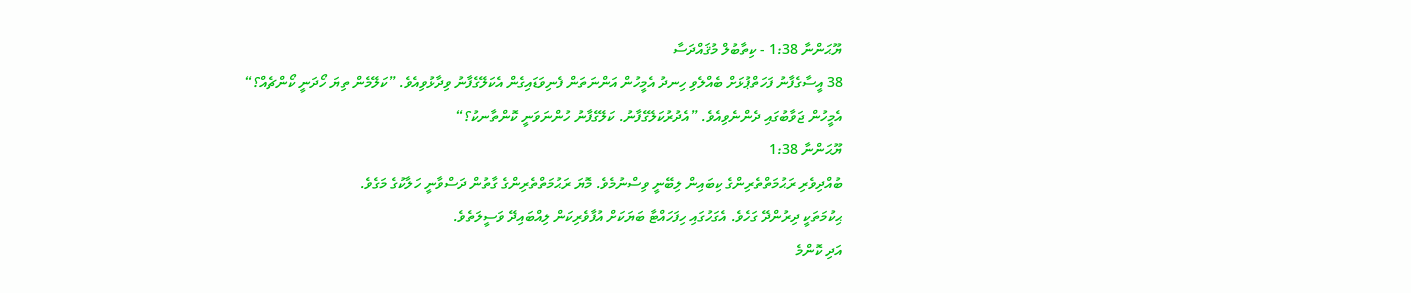ޔޫޙަންނާ 1:38 - ކިތާބުލް މުޤައްދަސާ
38 އީސާގެފާނު ފަހަތްޕުޅަށް ބެއްލެވި ހިނދު އެމީހުން އަންނަތަން ފެނިވަޑައިގެން އެކަލޭގެފާނު ވިދާޅުވިއެވެ. ”ކަލޭމެން ތިޔަ ހޯދަނީ ކޯންޗެއް؟“ އެމީހުން ޖަވާބުގައި ދެންނެވިއެވެ. ”އެދުރުކަލޭގެފާނު. ކަލޭގެފާނު ހުންނަވަނީ ކޮންތާނކު؟“
ޔޫޙަންނާ 1:38
ބުއްދިވެރި ރަޙުމަތްތެރިންގެ ކިބައިން ލިބޭނީ ވިސްނުމެވެ. މޮޔަ ރަޙުމަތްތެރިންގެ ގާތުން ދަސްވާނީ ހަލާކުގެ މަގެވެ.
ޙިކުމަތަކީ ދިރުންދޭ ގަހެވެ. އެގަހުގައި ހިފަހައްޓާ ބަޔަކަށް އުފާވެރިކަން ލިއްބައިދޭ ވަސީލަތެވެ.
އަދި ކޮންމެ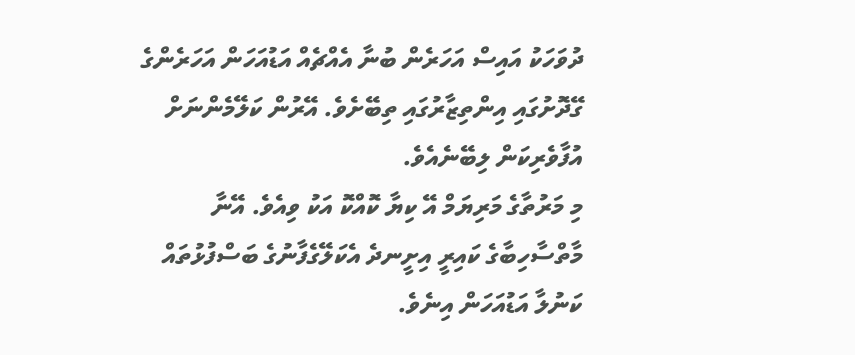ދުވަހަކު އައިސް އަހަރެން ބުނާ އެއްޗެއް އަޑުއަހަން އަހަރެންގެ ގޭދޮށުގައި އިންތިޒާރުގައި ތިބޭށެވެ. އޭރުން ކަލޭމެންނަށް އުފާވެރިކަން ލިބޭނެއެވެ.
މި މަރުތާގެ މަރިޔަމް އޭ ކިޔާ ކޮއްކޮ އަކު ވިއެވެ. އޭނާ މާތްސާހިބާގެ ކައިރީ އިށީނދެ އެކަލޭގެފާނުގެ ބަސްފުޅުތައް ކަނުލާ އަޑުއަހަން އިނެވެ.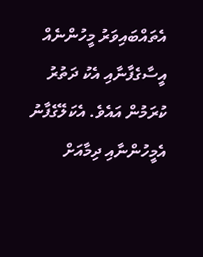އެތައްބައިވަރު މީހުންނެއް އީސާގެފާނާއި އެކު ދަތުރު ކުރަމުން އައެވެ. އެކަލޭގެފާނު އެމީހުންނާއި ދިމާއަށް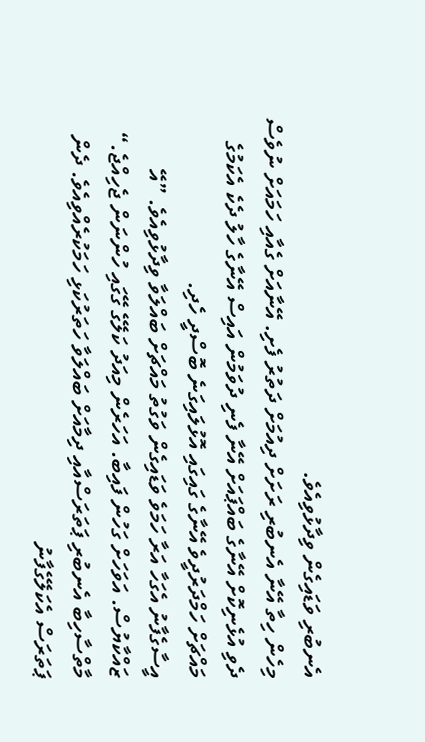އެނބުރި ވަޑައިގެން ވިދާޅުވިއެވެ.
މިހެން ހިތާ އޭނާ އެނބުރި ރަށަށް ދިއުމަށް ދަތުރު ފެށި. އޭނާއަށް ގެއާއި ހަމައަށް ނުވެސް ދެވި އުޅެނިކޮށް އޭނާގެ ބައްޕައަށް އޭނާ ފެނި ދުވަމުން އައިސް އޭނާގެ ހާލު ދެކެ އެކަމުގެ މައްޗަށް ހަމްދަރުދީވެ އޭނާގެ ގައިގައި އޮޅުލައިގަނެ ބޮސްދީ ހެދި.
އީސާގެފާނު އެގަހާ އަރާ ހަމަވެ ވަޑައިގެން ވަގުތު މައްޗަށް ބައްލަވާ ވިދާޅުވިއެވެ. ”އޭ ޒައްކާޔުސް. އަވަހަށް ގަހުން ފައިބާ. އަހަރެން މިއަދު ކަލޭގެ ގޭގައި ހުންނަން ޖެހިއްޖެ.“
މާތްސާހިބާ އެނބުރި ޕަތަރަސްއާއި ދިމާއަށް ބައްލަވާ ހަތަރުކަޅި ހަމަކުރެއްވިއެވެ. ދެން ޕަތަރަސް އެކަލޭގެފާނު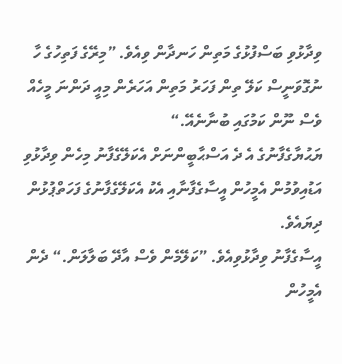ވިދާޅުވި ބަސްފުޅުގެ މަތިން ހަނދާން ވިއެވެ. ”މިރޭގެ ފަތިހުގެ ހާ ނުގޮވަނީސް ކަލޭ ތިން ފަހަރު މަތިން އަހަރެން މިއީ ދަންނަ މީހެއް ވެސް ނޫން ކަމުގައި ބުނާނެއޭ.“
ޔަޙުޔާގެފާނުގެ އެ ދެ އަސްޙާބީންނަށް އެކަލޭގެފާނު މިހެން ވިދާޅުވި އަޑުއިވުމުން އެމީހުން އީސާގެފާނާއި އެކު އެކަލޭގެފާނުގެ ފަހަތްޕުޅުން ދިޔައެވެ.
އީސާގެފާނު ވިދާޅުވިއެވެ. ”ކަލޭމެން ވެސް އާދޭ ބަލާލަން.“ ދެން އެމީހުން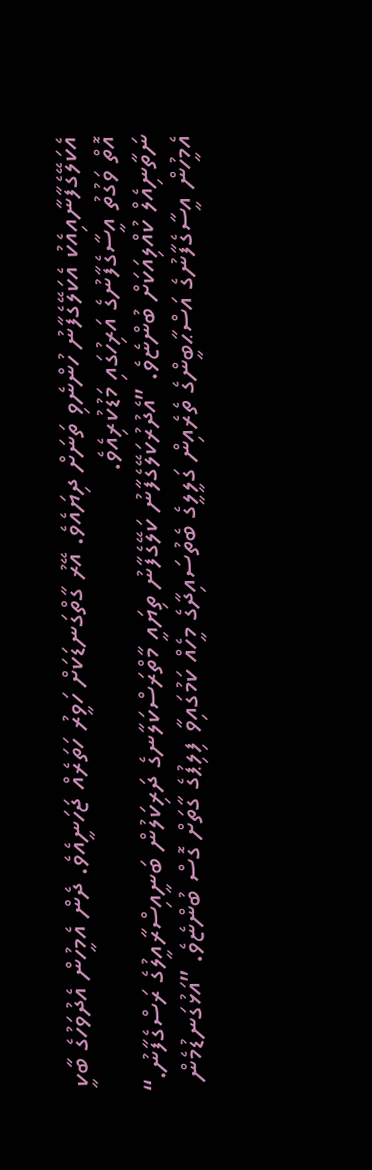އެކަލޭގެފާނާއިއެކު އެކަލޭގެފާނު ހުންނެވި ތަނަށް ދިޔައެވެ. އޭރު ގާތްގަނޑަކަށް ހަވީރު ހަތަރެއް ޖަހަނީއެވެ. ދެން އެމީހުން އެދުވަހުގެ ބާކީ އޮތް ވަގުތު އީސާގެފާނުގެ އަރިހުގައި މަޑުކުރިއެވެ.
ނަތާނިއެލް ކުއްލިއަކަށް ބުންޏެވެ. ”އެދުރުކަލޭގެފާނު ކަލޭގެފާނު ތިޔައީ މާތްރަސްކަލާނގެ ދަރިކަލުން ބަނީއިސްރާއީލުގެ ރަސްގެފާނު.“
އެމީހުން އީސާގެފާނުގެ އަސްޙާބީންގެ ތެރެއިން ގަލީލީގެ ބެތުސައިދާގެ މީހެއް ކަމުގައިވާ ފިލިޕުގެ ގާތަށް ގޮސް ބުންޏެވެ. ”އަޅުގަނޑުމެން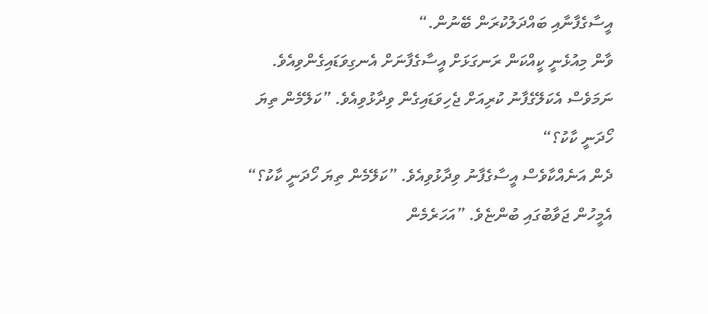އީސާގެފާނާއި ބައްދަލުކުރަން ބޭނުން.“
ވާން މިއުޅެނީ ކީއްކަން ރަނގަޅަށް އީސާގެފާނަށް އެނގިވަޑައިގެންވިއެވެ. ނަމަވެސް އެކަލޭގެފާނު ކުރިއަށް ޖެހިވަޑައިގެން ވިދާޅުވިއެވެ. ”ކަލޭމެން ތިޔަ ހޯދަނީ ކާކު؟“
ދެން އަނެއްކާވެސް އީސާގެފާނު ވިދާޅުވިއެވެ. ”ކަލޭމެން ތިޔަ ހޯދަނީ ކާކު؟“ އެމީހުން ޖަވާބުގައި ބުންޏެވެ. ”އަހަރެމެން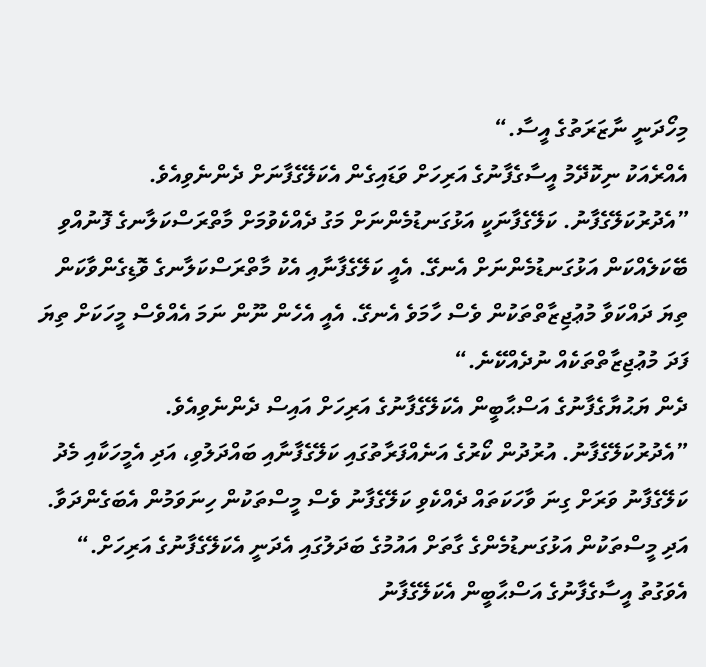މިހޯދަނީ ނާޒަރަތުގެ އީސާ.“
އެއްރެއަކު ނިކޮދޭމު އީސާގެފާނުގެ އަރިހަށް ވަޑައިގެން އެކަލޭގެފާނަށް ދެންނެވިއެވެ. ”އެދުރުކަލޭގެފާނު. ކަލޭގެފާނަކީ އަޅުގަނޑުމެންނަށް މަގު ދެއްކެވުމަށް މާތްރަސްކަލާނގެ ފޮނުއްވި ބޭކަލެއްކަން އަޅުގަނޑުމެންނަށް އެނގޭ. އެއީ ކަލޭގެފާނާއި އެކު މާތްރަސްކަލާނގެ ވޮޑިގެންވާކަން ތިޔަ ދައްކަވާ މުޢުޖިޒާތްތަކުން ވެސް ހާމަވެ އެނގޭ. އެއީ އެހެން ނޫން ނަމަ އެއްވެސް މީހަކަށް ތިޔަ ފަދަ މުޢުޖިޒާތްތަކެއް ނުދެއްކޭނެ.“
ދެން ޔަޙުޔާގެފާނުގެ އަސްޙާބީން އެކަލޭގެފާނުގެ އަރިހަށް އައިސް ދެންނެވިއެވެ. ”އެދުރުކަލޭގެފާނު. އުރުދުން ކޯރުގެ އަނެއްފަރާތުގައި ކަލޭގެފާނާއި ބައްދަލުވި، އަދި އެމީހަކާއި މެދު ކަލޭގެފާނު ވަރަށް ގިނަ ވާހަކަތައް ދެއްކެވި ކަލޭގެފާނު ވެސް މީސްތަކުން ހިނަވަމުން އެބަގެންދަވާ. އަދި މީސްތަކުން އަޅުގަނޑުމެންގެ ގާތަށް އައުމުގެ ބަދަލުގައި އެދަނީ އެކަލޭގެފާނުގެ އަރިހަށް.“
އެވަގުތު އީސާގެފާނުގެ އަސްޙާބީން އެކަލޭގެފާނު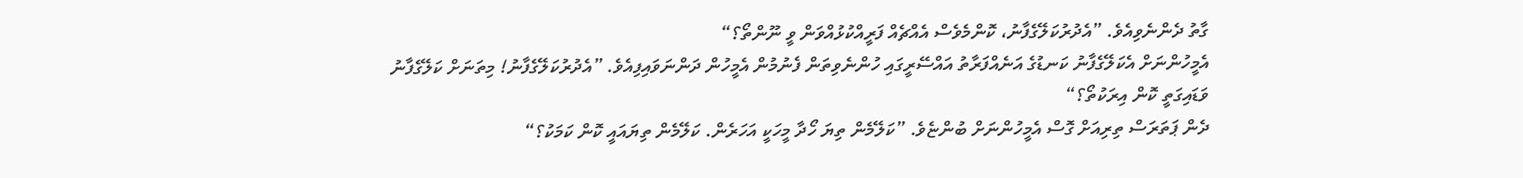ގާތު ދެންނެވިއެވެ. ”އެދުރުކަލޭގެފާނު، ކޮންމެވެސް އެއްޗެއް ފަރީއްކުޅުއްވަން ވީ ނޫންތޯ؟“
އެމީހުންނަށް އެކަލޭގެފާނު ކަނޑުގެ އަނެއްފަރާތު އައްސޭރީގައި ހުންނެވިތަން ފެނުމުން އެމީހުން ދަންނަވައިފިއެވެ. ”އެދުރުކަލޭގެފާނު! މިތަނަށް ކަލޭގެފާނު ވަޑައިގަތީ ކޮން އިރަކުތޯ؟“
ދެން ޕަތަރަސް ތިރިއަށް ގޮސް އެމީހުންނަށް ބުންޏެވެ. ”ކަލޭމެން ތިޔަ ހޯދާ މީހަކީ އަހަރެން. ކަލޭމެން ތިޔައައީ ކޮން ކަމަކު؟“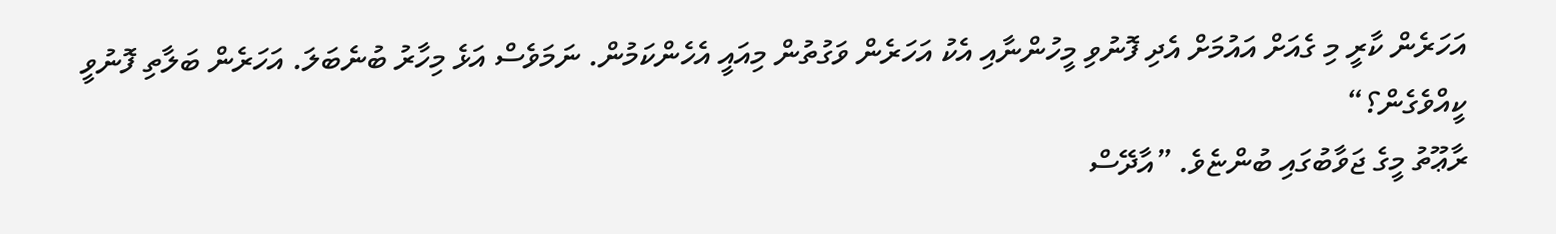އަހަރެން ކާރީ މި ގެއަށް އައުމަށް އެދި ފޮނުވި މީހުންނާއި އެކު އަހަރެން ވަގުތުން މިއައީ އެހެންކަމުން. ނަމަވެސް އަޅެ މިހާރު ބުނެބަލަ. އަހަރެން ބަލާތި ފޮނުވީ ކީއްވެގެން؟“
ރާޢޫތު މީގެ ޖަވާބުގައި ބުންޏެވެ. ”އާދޭސް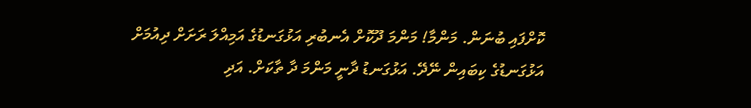ކޮށްފައި ބުނަން. މަންމާ! މަންމަ ދޫކޮށް އެނބުރި އަޅުގަނޑުގެ އަމިއްލަ ރަށަށް ދިއުމަށް އަޅުގަނޑުގެ ކިބައިން ނޭދޭ. އަޅުގަނޑު ދާނީ މަންމަ ދާ ތާކަށް. އަދި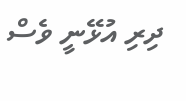ދިރި އުޅޭނީ ވެސް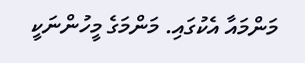މަންމައާ އެކުގައި. މަންމަގެ މީހުންނަކީ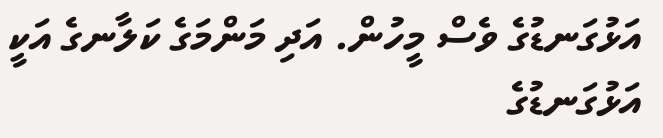އަޅުގަނޑުގެ ވެސް މީހުން. އަދި މަންމަގެ ކަލާނގެ އަކީ އަޅުގަނޑުގެ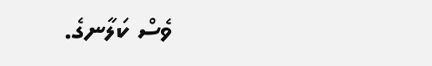ވެސް ކަލާނގެ.